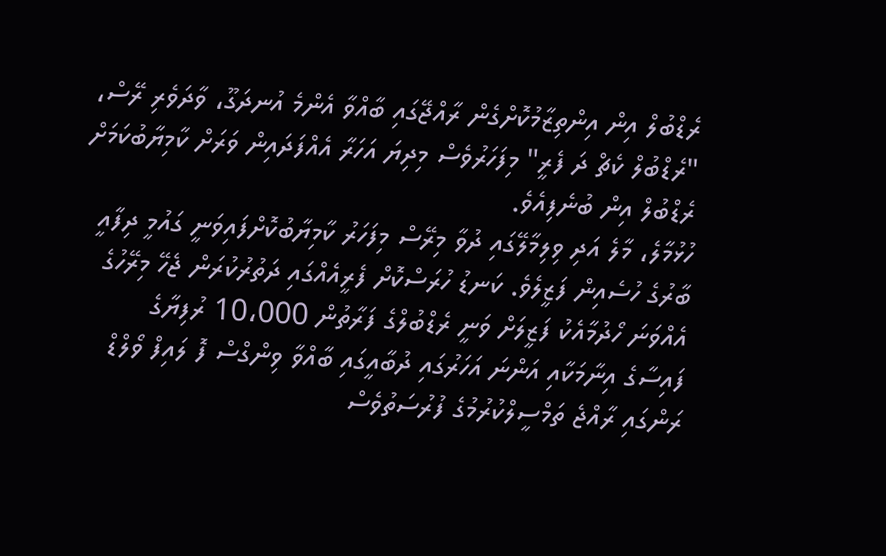ރެޑްބުލް އިން އިންތިޒާމުކޮށްގެން ރާއްޖޭގައި ބާއްވާ އެންމެ އުނދަގޫ، ވާދަވެރި ރޭސް، "ރެޑްބުލް ކެޗް ދަ ފެރީ" މިފަހަރުވެސް މިދިޔަ އަހަރާ އެއްފަދައިން ވަރަށް ކާމިޔާބުކަމަށް ރެޑްބުލް އިން ބުނެފިއެވެ.
ހުޅުމާލެ، މާލެ އަދި ވިލިމާލޭގައި ދުވާ މިރޭސް މިފަހަރު ކާމިޔާބުކޮށްފައިވަނީ ގައުމީ ދިފާއީ ބާރުގެ ހުސެއިން ފަޒީލެވެ. ކަނޑު ހުރަސްކޮށް ފެރީއެއްގައި ދަތުރުކުރަން ޖެހޭ މިރޭހުގެ އެއްވަނަ ހޯދުމާއެކު ފަޒީލަށް ވަނީ ރެޑްބުލްގެ ފަރާތުން 10،000 ރުފިޔާގެ ފައިސާގެ އިނާމަކާއި އަންނަ އަހަރުގައި ދުބާއީގައި ބާއްވާ ވިންގްސް ފޮ ލައިފް ވޯލްޑް ރަންގައި ރާއްޖެ ތަމްސީލްކުރުމުގެ ފުރުސަތުވެސް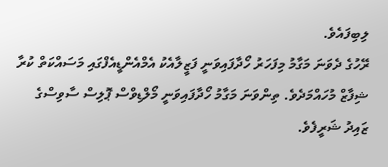ލިބިފައެވެ.
ރޭހުގެ ދެވަނަ މަގާމު މިފަހަރު ހޯދާފައިވަނީ ފަޒީލާއެކު އެމްއެންޑީއެފްގައި މަސައްކަތް ކުރާ ޝިފާޒް މުހައްމަދެވެ. ތިންވަނަ މަގާމު ހޯދާފައިވަނީ މޯލްޑިވްސް ޕޮލިސް ސާވިސްގެ ޒައިދު ޝަރީފެވެ.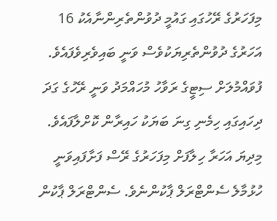މިފަހަރުގެ ރޭހުގައި ގައުމީ ދުވުންތެރިންނާއެކު 16 އަހަރުގެ ދުވުންތެރިޔަކުވެސް ވަނީ ބައިވެރިވެފައެވެ. ފުވައްމުލަށް ސިޓީގެ ރަވާހު މުހައްމަދު ވަނީ ރޭހުގެ ގަދަ ދިހައިގައި ހިމެނި ގިނަ ބަޔަކު ހައިރާން ކޮށްލާފައެވެ.
މިދިޔަ އަހަރާ ހިލާފަށް މިފަހަރުގެ ރޭސް ފަށާފައިވަނީ ހުޅުމާލެ ސެންޓްރަލް ޕާކުންނެވެ. ސެންޓްރަލް ޕާކުން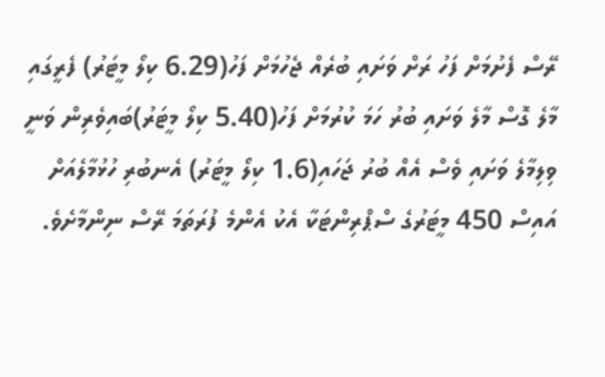ރޭސް ފެށުމަށް ފަހު ރަށް ވަށައި ބުރެއް ޖެހުމަށް ފަހު(6.29 ކިލޯ މީޓަރު) ފެރީގައި މާލެ ގޮސް މާލެ ވަށައި ބުރު ހަމަ ކުރުމަށް ފަހު(5.40 ކިލޯ މީޓަރު)ބައިވެރިން ވަނީ ވިލިމާލެ ވަށައި ވެސް އެއް ބުރު ޖަހައި(1.6 ކިލޯ މީޓަރު) އެނބުރި ހުޅުމާލެއަށް އައިސް 450 މީޓަރުގެ ސްޕްރިންޓަކާ އެކު އެންމެ ފުރަތަމަ ރޭސް ނިންމާށެވެ.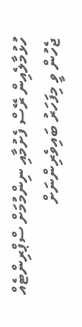ހުޅުމާލެއިން ރޭސް ފެށުމާއި ނިންމުމަށް ސްޕްރިންޓެއް ޖެހުން ވީ މިފަހަރު ބައިވެރިންނަށް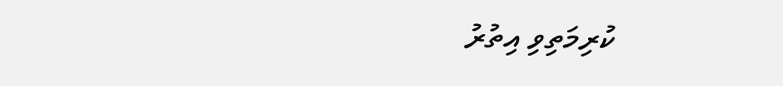ކުރިމަތިވި އިތުރު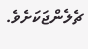ޗެލެންޖަކަށެވެ.